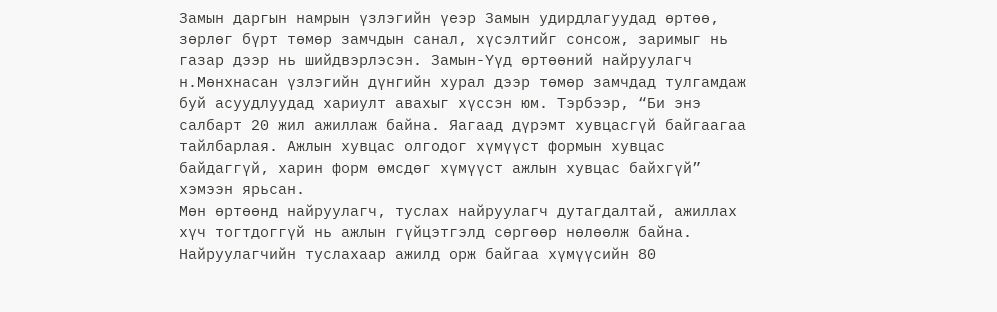Замын даргын намрын үзлэгийн үеэр Замын удирдлагуудад өртөө, зөрлөг бүрт төмөр замчдын санал, хүсэлтийг сонсож, заримыг нь газар дээр нь шийдвэрлэсэн. Замын-Үүд өртөөний найруулагч н.Мөнхнасан үзлэгийн дүнгийн хурал дээр төмөр замчдад тулгамдаж буй асуудлуудад хариулт авахыг хүссэн юм. Тэрбээр, “Би энэ салбарт 20 жил ажиллаж байна. Яагаад дүрэмт хувцасгүй байгаагаа тайлбарлая. Ажлын хувцас олгодог хүмүүст формын хувцас байдаггүй, харин форм өмсдөг хүмүүст ажлын хувцас байхгүй” хэмээн ярьсан.
Мөн өртөөнд найруулагч, туслах найруулагч дутагдалтай, ажиллах хүч тогтдоггүй нь ажлын гүйцэтгэлд сөргөөр нөлөөлж байна. Найруулагчийн туслахаар ажилд орж байгаа хүмүүсийн 80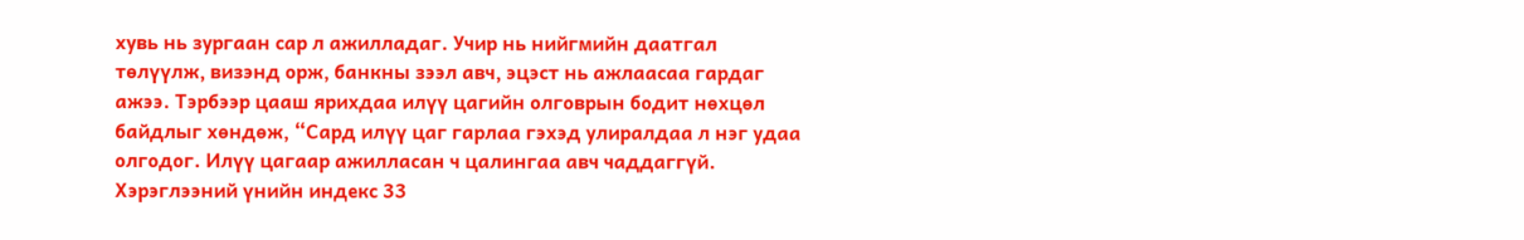хувь нь зургаан сар л ажилладаг. Учир нь нийгмийн даатгал төлүүлж, визэнд орж, банкны зээл авч, эцэст нь ажлаасаа гардаг ажээ. Тэрбээр цааш ярихдаа илүү цагийн олговрын бодит нөхцөл байдлыг хөндөж, “Сард илүү цаг гарлаа гэхэд улиралдаа л нэг удаа олгодог. Илүү цагаар ажилласан ч цалингаа авч чаддаггүй. Хэрэглээний үнийн индекс 33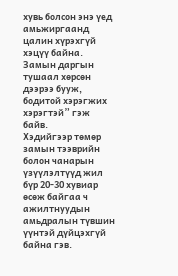хувь болсон энэ үед амьжиргаанд цалин хүрэхгүй хэцүү байна. Замын даргын тушаал хөрсөн дээрээ бууж, бодитой хэрэгжих хэрэгтэй” гэж байв.
Хэдийгээр төмөр замын тээврийн болон чанарын үзүүлэлтүүд жил бүр 20-30 хувиар өсөж байгаа ч ажилтнуудын амьдралын түвшин үүнтэй дүйцэхгүй байна гэв.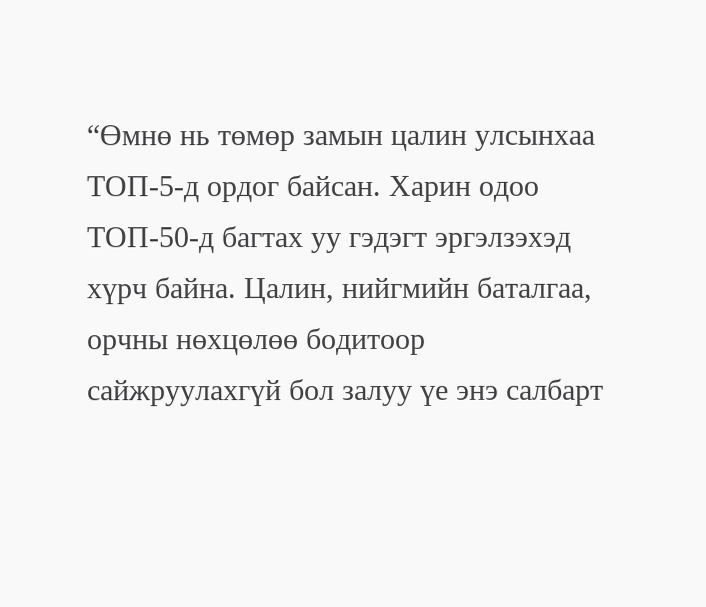“Өмнө нь төмөр замын цалин улсынхаа ТОП-5-д ордог байсан. Харин одоо ТОП-50-д багтах уу гэдэгт эргэлзэхэд хүрч байна. Цалин, нийгмийн баталгаа, орчны нөхцөлөө бодитоор сайжруулахгүй бол залуу үе энэ салбарт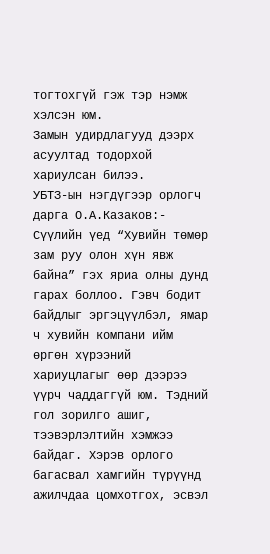тогтохгүй гэж тэр нэмж хэлсэн юм.
Замын удирдлагууд дээрх асуултад тодорхой хариулсан билээ.
УБТЗ-ын нэгдүгээр орлогч дарга О.А.Казаков:- Сүүлийн үед “Хувийн төмөр зам руу олон хүн явж байна” гэх яриа олны дунд гарах боллоо. Гэвч бодит байдлыг эргэцүүлбэл, ямар ч хувийн компани ийм өргөн хүрээний хариуцлагыг өөр дээрээ үүрч чаддаггүй юм. Тэдний гол зорилго ашиг, тээвэрлэлтийн хэмжээ байдаг. Хэрэв орлого багасвал хамгийн түрүүнд ажилчдаа цомхотгох, эсвэл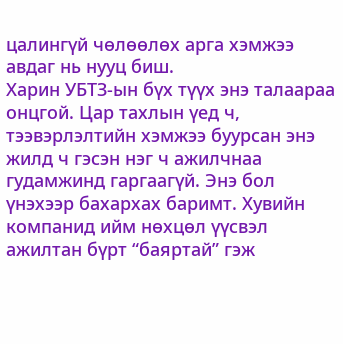цалингүй чөлөөлөх арга хэмжээ авдаг нь нууц биш.
Харин УБТЗ-ын бүх түүх энэ талаараа онцгой. Цар тахлын үед ч, тээвэрлэлтийн хэмжээ буурсан энэ жилд ч гэсэн нэг ч ажилчнаа гудамжинд гаргаагүй. Энэ бол үнэхээр бахархах баримт. Хувийн компанид ийм нөхцөл үүсвэл ажилтан бүрт “баяртай” гэж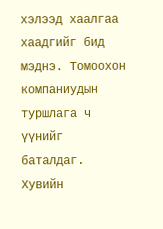хэлээд хаалгаа хаадгийг бид мэднэ. Томоохон компаниудын туршлага ч үүнийг баталдаг. Хувийн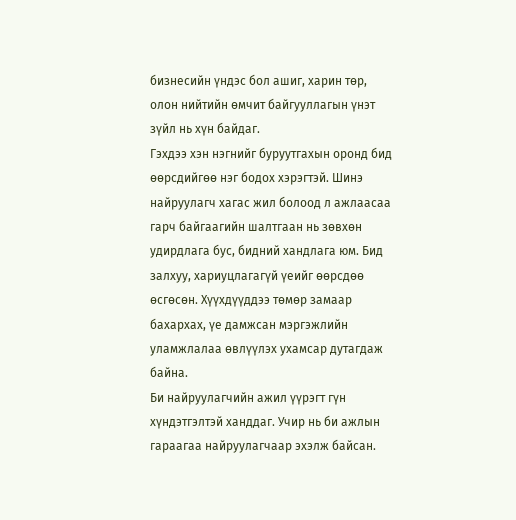бизнесийн үндэс бол ашиг, харин төр, олон нийтийн өмчит байгууллагын үнэт зүйл нь хүн байдаг.
Гэхдээ хэн нэгнийг буруутгахын оронд бид өөрсдийгөө нэг бодох хэрэгтэй. Шинэ найруулагч хагас жил болоод л ажлаасаа гарч байгаагийн шалтгаан нь зөвхөн удирдлага бус, бидний хандлага юм. Бид залхуу, хариуцлагагүй үеийг өөрсдөө өсгөсөн. Хүүхдүүддээ төмөр замаар бахархах, үе дамжсан мэргэжлийн уламжлалаа өвлүүлэх ухамсар дутагдаж байна.
Би найруулагчийн ажил үүрэгт гүн хүндэтгэлтэй ханддаг. Учир нь би ажлын гараагаа найруулагчаар эхэлж байсан.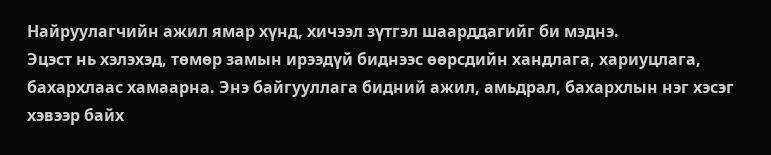Найруулагчийн ажил ямар хүнд, хичээл зүтгэл шаарддагийг би мэднэ.
Эцэст нь хэлэхэд, төмөр замын ирээдүй биднээс өөрсдийн хандлага, хариуцлага, бахархлаас хамаарна. Энэ байгууллага бидний ажил, амьдрал, бахархлын нэг хэсэг хэвээр байх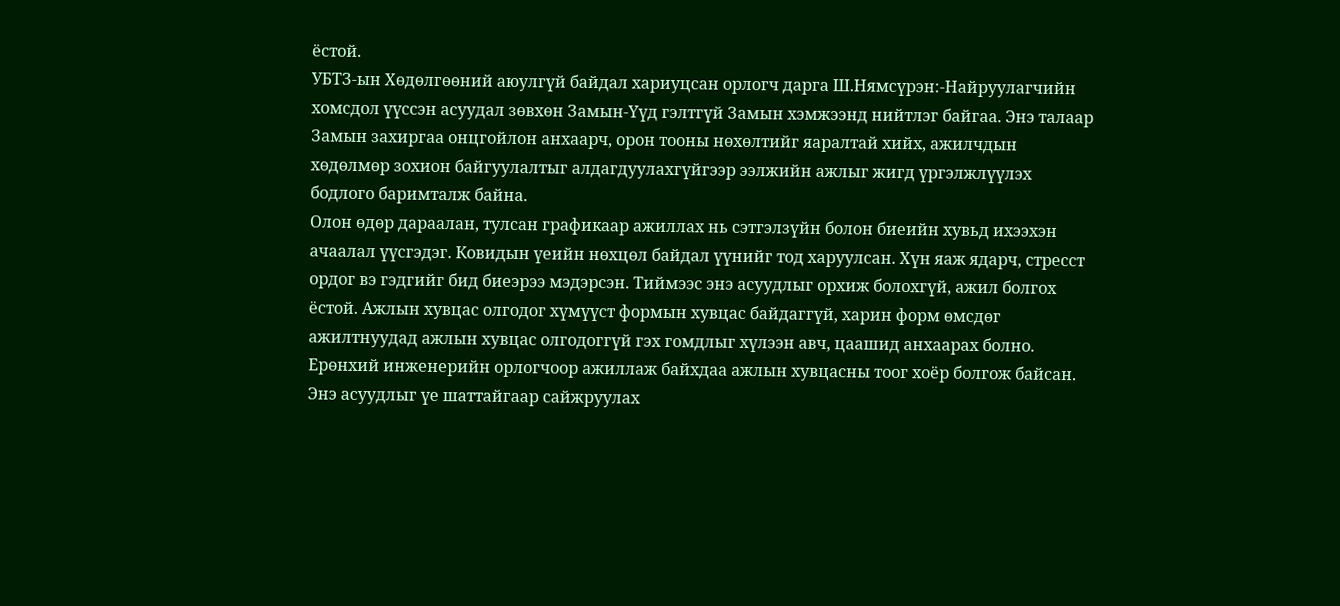ёстой.
УБТЗ-ын Хөдөлгөөний аюулгүй байдал хариуцсан орлогч дарга Ш.Нямсүрэн:-Найруулагчийн хомсдол үүссэн асуудал зөвхөн Замын-Үүд гэлтгүй Замын хэмжээнд нийтлэг байгаа. Энэ талаар Замын захиргаа онцгойлон анхаарч, орон тооны нөхөлтийг яаралтай хийх, ажилчдын хөдөлмөр зохион байгуулалтыг алдагдуулахгүйгээр ээлжийн ажлыг жигд үргэлжлүүлэх бодлого баримталж байна.
Олон өдөр дараалан, тулсан графикаар ажиллах нь сэтгэлзүйн болон биеийн хувьд ихээхэн ачаалал үүсгэдэг. Ковидын үеийн нөхцөл байдал үүнийг тод харуулсан. Хүн яаж ядарч, стресст ордог вэ гэдгийг бид биеэрээ мэдэрсэн. Тиймээс энэ асуудлыг орхиж болохгүй, ажил болгох ёстой. Ажлын хувцас олгодог хүмүүст формын хувцас байдаггүй, харин форм өмсдөг ажилтнуудад ажлын хувцас олгодоггүй гэх гомдлыг хүлээн авч, цаашид анхаарах болно. Ерөнхий инженерийн орлогчоор ажиллаж байхдаа ажлын хувцасны тоог хоёр болгож байсан. Энэ асуудлыг үе шаттайгаар сайжруулах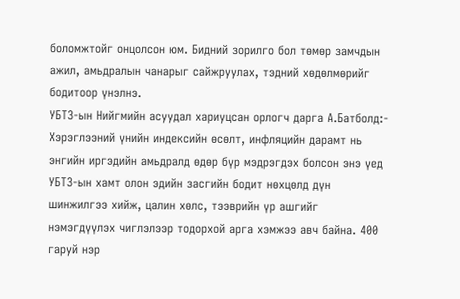боломжтойг онцолсон юм. Бидний зорилго бол төмөр замчдын ажил, амьдралын чанарыг сайжруулах, тэдний хөдөлмөрийг бодитоор үнэлнэ.
УБТЗ-ын Нийгмийн асуудал хариуцсан орлогч дарга А.Батболд:- Хэрэглээний үнийн индексийн өсөлт, инфляцийн дарамт нь энгийн иргэдийн амьдралд өдөр бүр мэдрэгдэх болсон энэ үед УБТЗ-ын хамт олон эдийн засгийн бодит нөхцөлд дүн шинжилгээ хийж, цалин хөлс, тээврийн үр ашгийг нэмэгдүүлэх чиглэлээр тодорхой арга хэмжээ авч байна. 400 гаруй нэр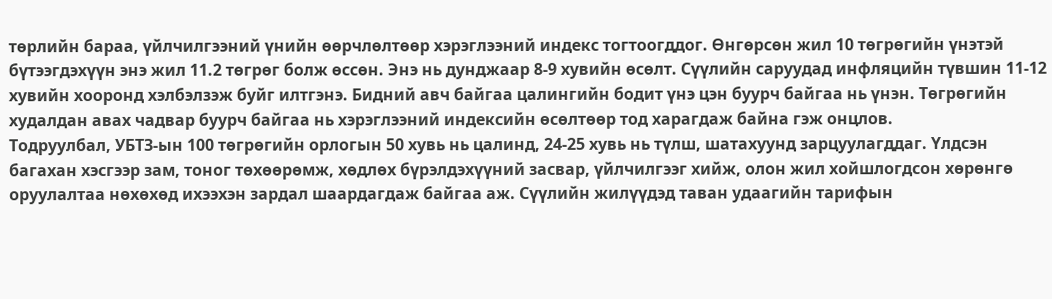төрлийн бараа, үйлчилгээний үнийн өөрчлөлтөөр хэрэглээний индекс тогтоогддог. Өнгөрсөн жил 10 төгрөгийн үнэтэй бүтээгдэхүүн энэ жил 11.2 төгрөг болж өссөн. Энэ нь дунджаар 8-9 хувийн өсөлт. Сүүлийн саруудад инфляцийн түвшин 11-12 хувийн хооронд хэлбэлзэж буйг илтгэнэ. Бидний авч байгаа цалингийн бодит үнэ цэн буурч байгаа нь үнэн. Төгрөгийн худалдан авах чадвар буурч байгаа нь хэрэглээний индексийн өсөлтөөр тод харагдаж байна гэж онцлов.
Тодруулбал, УБТЗ-ын 100 төгрөгийн орлогын 50 хувь нь цалинд, 24-25 хувь нь түлш, шатахуунд зарцуулагддаг. Үлдсэн багахан хэсгээр зам, тоног төхөөрөмж, хөдлөх бүрэлдэхүүний засвар, үйлчилгээг хийж, олон жил хойшлогдсон хөрөнгө оруулалтаа нөхөхөд ихээхэн зардал шаардагдаж байгаа аж. Сүүлийн жилүүдэд таван удаагийн тарифын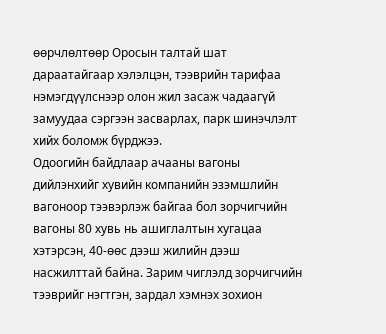өөрчлөлтөөр Оросын талтай шат дараатайгаар хэлэлцэн, тээврийн тарифаа нэмэгдүүлснээр олон жил засаж чадаагүй замуудаа сэргээн засварлах, парк шинэчлэлт хийх боломж бүрджээ.
Одоогийн байдлаар ачааны вагоны дийлэнхийг хувийн компанийн эзэмшлийн вагоноор тээвэрлэж байгаа бол зорчигчийн вагоны 80 хувь нь ашиглалтын хугацаа хэтэрсэн, 40-өөс дээш жилийн дээш насжилттай байна. Зарим чиглэлд зорчигчийн тээврийг нэгтгэн, зардал хэмнэх зохион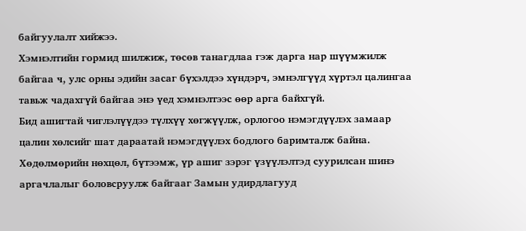байгуулалт хийжээ.
Хэмнэлтийн гормид шилжиж, төсөв танагдлаа гэж дарга нар шүүмжилж байгаа ч, улс орны эдийн засаг бүхэлдээ хүндэрч, эмнэлгүүд хүртэл цалингаа тавьж чадахгүй байгаа энэ үед хэмнэлтээс өөр арга байхгүй.
Бид ашигтай чиглэлүүдээ түлхүү хөгжүүлж, орлогоо нэмэгдүүлэх замаар цалин хөлсийг шат дараатай нэмэгдүүлэх бодлого баримталж байна. Хөдөлмөрийн нөхцөл, бүтээмж, үр ашиг зэрэг үзүүлэлтэд суурилсан шинэ аргачлалыг боловсруулж байгааг Замын удирдлагууд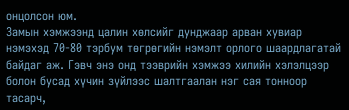онцолсон юм.
Замын хэмжээнд цалин хөлсийг дунджаар арван хувиар нэмэхэд 70-80 тэрбум төгрөгийн нэмэлт орлого шаардлагатай байдаг аж. Гэвч энэ онд тээврийн хэмжээ хилийн хэлэлцээр болон бусад хүчин зүйлээс шалтгаалан нэг сая тонноор тасарч,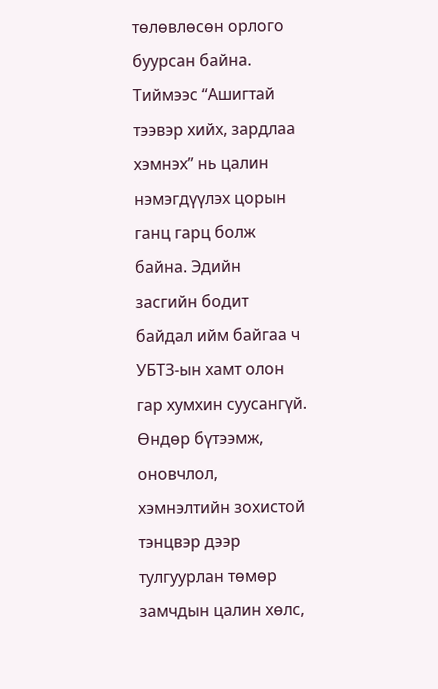төлөвлөсөн орлого буурсан байна.
Тиймээс “Ашигтай тээвэр хийх, зардлаа хэмнэх” нь цалин нэмэгдүүлэх цорын ганц гарц болж байна. Эдийн засгийн бодит байдал ийм байгаа ч УБТЗ-ын хамт олон гар хумхин суусангүй. Өндөр бүтээмж, оновчлол, хэмнэлтийн зохистой тэнцвэр дээр тулгуурлан төмөр замчдын цалин хөлс,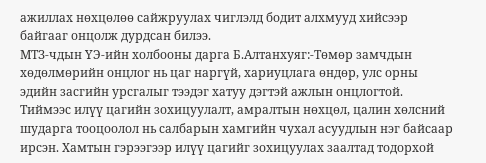ажиллах нөхцөлөө сайжруулах чиглэлд бодит алхмууд хийсээр байгааг онцолж дурдсан билээ.
МТЗ-чдын ҮЭ-ийн холбооны дарга Б.Алтанхуяг:-Төмөр замчдын хөдөлмөрийн онцлог нь цаг наргүй, хариуцлага өндөр, улс орны эдийн засгийн урсгалыг тээдэг хатуу дэгтэй ажлын онцлогтой. Тиймээс илүү цагийн зохицуулалт, амралтын нөхцөл, цалин хөлсний шударга тооцоолол нь салбарын хамгийн чухал асуудлын нэг байсаар ирсэн. Хамтын гэрээгээр илүү цагийг зохицуулах заалтад тодорхой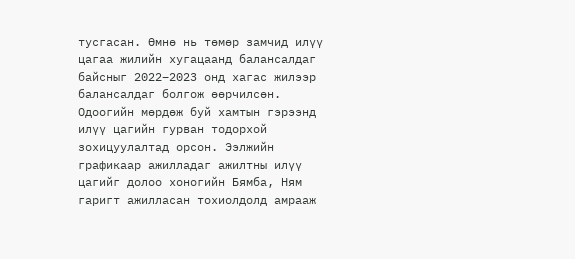тусгасан. Өмнө нь төмөр замчид илүү цагаа жилийн хугацаанд балансалдаг байсныг 2022–2023 онд хагас жилээр балансалдаг болгож өөрчилсөн. Одоогийн мөрдөж буй хамтын гэрээнд илүү цагийн гурван тодорхой зохицуулалтад орсон. Ээлжийн графикаар ажилладаг ажилтны илүү цагийг долоо хоногийн Бямба, Ням гаригт ажилласан тохиолдолд амрааж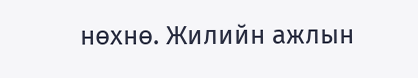нөхнө. Жилийн ажлын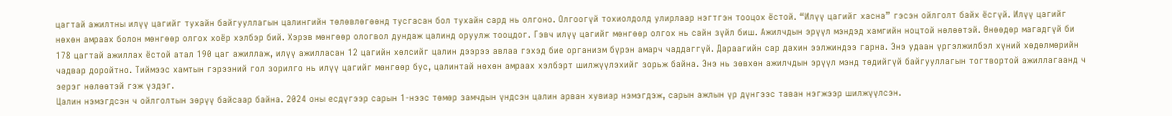цагтай ажилтны илүү цагийг тухайн байгууллагын цалингийн төлөвлөгөөнд тусгасан бол тухайн сард нь олгоно. Олгоогүй тохиолдолд улирлаар нэгтгэн тооцох ёстой. “Илүү цагийг хасна” гэсэн ойлголт байх ёсгүй. Илүү цагийг нөхөн амраах болон мөнгөөр олгох хоёр хэлбэр бий. Хэрэв мөнгөөр ологвол дундаж цалинд оруулж тооцдог. Гэвч илүү цагийг мөнгөөр олгох нь сайн зүйл биш. Ажилчдын эрүүл мэндэд хамгийн ноцтой нөлөөтэй. Өнөөдөр магадгүй би 178 цагтай ажиллах ёстой атал 190 цаг ажиллаж, илүү ажилласан 12 цагийн хөлсийг цалин дээрээ авлаа гэхэд бие организм бүрэн амарч чаддаггүй. Дараагийн сар дахин ээлжиндээ гарна. Энэ удаан үргэлжилбэл хүний хөдөлмөрийн чадвар доройтно. Тиймээс хамтын гэрээний гол зорилго нь илүү цагийг мөнгөөр бус, цалинтай нөхөн амраах хэлбэрт шилжүүлэхийг зорьж байна. Энэ нь зөвхөн ажилчдын эрүүл мэнд төдийгүй байгууллагын тогтвортой ажиллагаанд ч эерэг нөлөөтэй гэж үздэг.
Цалин нэмэгдсэн ч ойлголтын зөрүү байсаар байна. 2024 оны есдүгээр сарын 1-нээс төмөр замчдын үндсэн цалин арван хувиар нэмэгдэж, сарын ажлын үр дүнгээс таван нэгжээр шилжүүлсэн.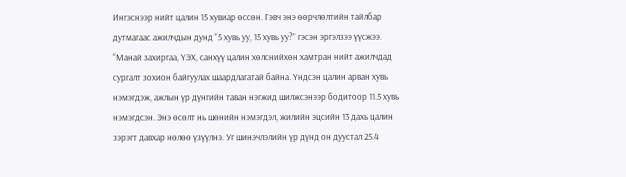Ингэснээр нийт цалин 15 хувиар өссөн. Гэвч энэ өөрчлөлтийн тайлбар дутмагаас ажилчдын дунд “5 хувь уу, 15 хувь уу?” гэсэн эргэлзээ үүсжээ. “Манай захиргаа, ҮЭХ, санхүү цалин хөлснийхөн хамтран нийт ажилчдад сургалт зохион байгуулах шаардлагатай байна. Үндсэн цалин арван хувь нэмэгдэж, ажлын үр дүнгийн таван нэгжид шилжсэнээр бодитоор 11.5 хувь нэмэгдсэн. Энэ өсөлт нь шөнийн нэмэгдэл, жилийн эцсийн 13 дахь цалин зэрэгт давхар нөлөө үзүүлнэ. Уг шинэчлэлийн үр дүнд он дуустал 25.4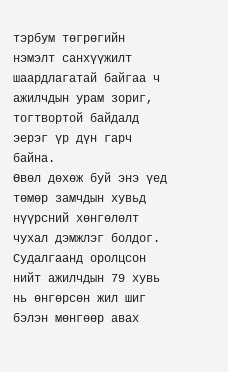тэрбум төгрөгийн нэмэлт санхүүжилт шаардлагатай байгаа ч ажилчдын урам зориг, тогтвортой байдалд эерэг үр дүн гарч байна.
Өвөл дөхөж буй энэ үед төмөр замчдын хувьд нүүрсний хөнгөлөлт чухал дэмжлэг болдог. Судалгаанд оролцсон нийт ажилчдын 79 хувь нь өнгөрсөн жил шиг бэлэн мөнгөөр авах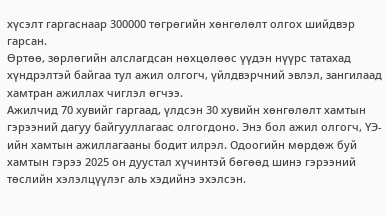хүсэлт гаргаснаар 300000 төгрөгийн хөнгөлөлт олгох шийдвэр гарсан.
Өртөө, зөрлөгийн алслагдсан нөхцөлөөс үүдэн нүүрс татахад хүндрэлтэй байгаа тул ажил олгогч, үйлдвэрчний эвлэл, зангилаад хамтран ажиллах чиглэл өгчээ.
Ажилчид 70 хувийг гаргаад, үлдсэн 30 хувийн хөнгөлөлт хамтын гэрээний дагуу байгууллагаас олгогдоно. Энэ бол ажил олгогч, ҮЭ-ийн хамтын ажиллагааны бодит илрэл. Одоогийн мөрдөж буй хамтын гэрээ 2025 он дуустал хүчинтэй бөгөөд шинэ гэрээний төслийн хэлэлцүүлэг аль хэдийнэ эхэлсэн.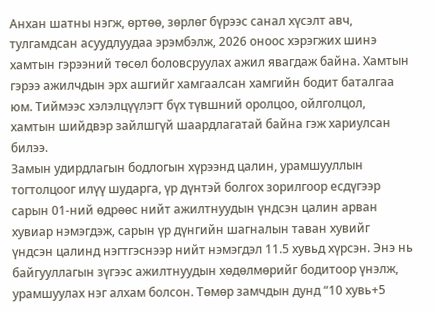Анхан шатны нэгж, өртөө, зөрлөг бүрээс санал хүсэлт авч, тулгамдсан асуудлуудаа эрэмбэлж, 2026 оноос хэрэгжих шинэ хамтын гэрээний төсөл боловсруулах ажил явагдаж байна. Хамтын гэрээ ажилчдын эрх ашгийг хамгаалсан хамгийн бодит баталгаа юм. Тиймээс хэлэлцүүлэгт бүх түвшний оролцоо, ойлголцол, хамтын шийдвэр зайлшгүй шаардлагатай байна гэж хариулсан билээ.
Замын удирдлагын бодлогын хүрээнд цалин, урамшууллын тогтолцоог илүү шударга, үр дүнтэй болгох зорилгоор есдүгээр сарын 01-ний өдрөөс нийт ажилтнуудын үндсэн цалин арван хувиар нэмэгдэж, сарын үр дүнгийн шагналын таван хувийг үндсэн цалинд нэгтгэснээр нийт нэмэгдэл 11.5 хувьд хүрсэн. Энэ нь байгууллагын зүгээс ажилтнуудын хөдөлмөрийг бодитоор үнэлж, урамшуулах нэг алхам болсон. Төмөр замчдын дунд “10 хувь+5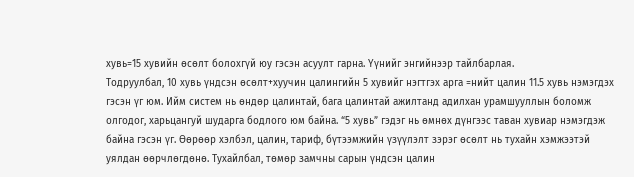хувь=15 хувийн өсөлт болохгүй юу гэсэн асуулт гарна. Үүнийг энгийнээр тайлбарлая.
Тодруулбал, 10 хувь үндсэн өсөлт+хуучин цалингийн 5 хувийг нэгтгэх арга =нийт цалин 11.5 хувь нэмэгдэх гэсэн үг юм. Ийм систем нь өндөр цалинтай, бага цалинтай ажилтанд адилхан урамшууллын боломж олгодог, харьцангуй шударга бодлого юм байна. “5 хувь” гэдэг нь өмнөх дүнгээс таван хувиар нэмэгдэж байна гэсэн үг. Өөрөөр хэлбэл, цалин, тариф, бүтээмжийн үзүүлэлт зэрэг өсөлт нь тухайн хэмжээтэй уялдан өөрчлөгдөнө. Тухайлбал, төмөр замчны сарын үндсэн цалин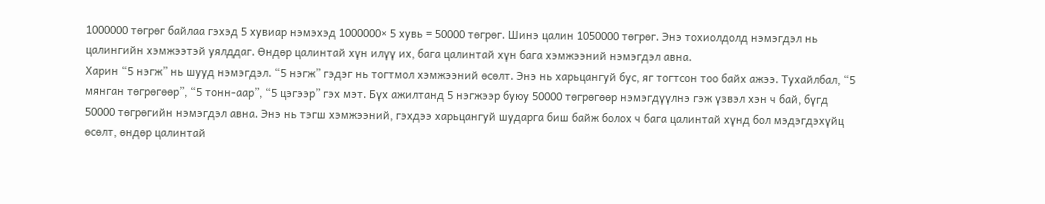1000000 төгрөг байлаа гэхэд 5 хувиар нэмэхэд 1000000× 5 хувь = 50000 төгрөг. Шинэ цалин 1050000 төгрөг. Энэ тохиолдолд нэмэгдэл нь цалингийн хэмжээтэй уялддаг. Өндөр цалинтай хүн илүү их, бага цалинтай хүн бага хэмжээний нэмэгдэл авна.
Харин “5 нэгж” нь шууд нэмэгдэл. “5 нэгж” гэдэг нь тогтмол хэмжээний өсөлт. Энэ нь харьцангуй бус, яг тогтсон тоо байх ажээ. Тухайлбал, “5 мянган төгрөгөөр”, “5 тонн-аар”, “5 цэгээр” гэх мэт. Бүх ажилтанд 5 нэгжээр буюу 50000 төгрөгөөр нэмэгдүүлнэ гэж үзвэл хэн ч бай, бүгд 50000 төгрөгийн нэмэгдэл авна. Энэ нь тэгш хэмжээний, гэхдээ харьцангуй шударга биш байж болох ч бага цалинтай хүнд бол мэдэгдэхүйц өсөлт, өндөр цалинтай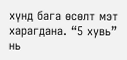хүнд бага өсөлт мэт харагдана. “5 хувь” нь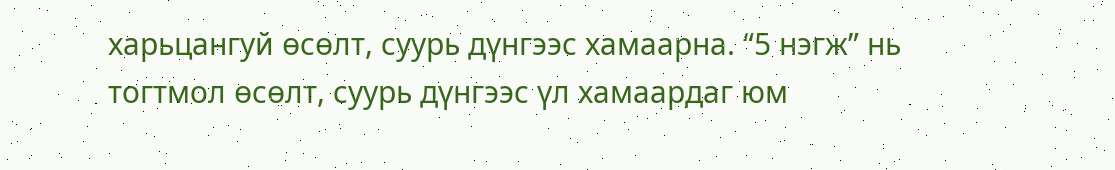харьцангуй өсөлт, суурь дүнгээс хамаарна. “5 нэгж” нь тогтмол өсөлт, суурь дүнгээс үл хамаардаг юм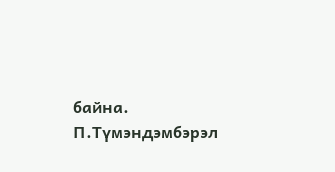байна.
П.Түмэндэмбэрэл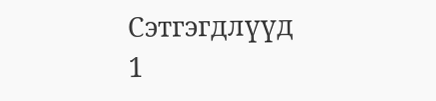Сэтгэгдлүүд
1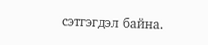сэтгэгдэл байна.